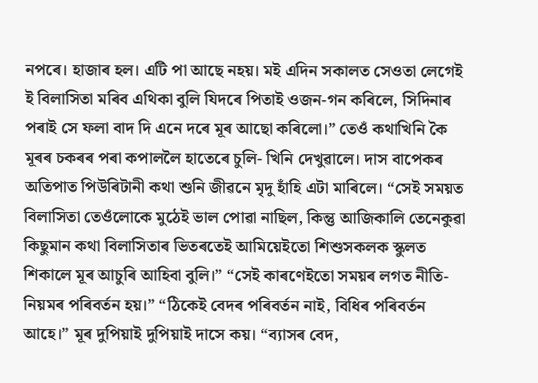নপৰে। হাজাৰ হল। এটি পা আছে নহয়। মই এদিন সকালত সেওতা লেগেই ই বিলাসিতা মৰিব এথিকা বুলি যিদৰে পিতাই ওজন-গন কৰিলে, সিদিনাৰ পৰাই সে ফলা বাদ দি এনে দৰে মূৰ আছো কৰিলো।” তেওঁ কথাখিনি কৈ মূৰৰ চকৰৰ পৰা কপাললৈ হাতেৰে চুলি- খিনি দেখুৱালে। দাস বাপেকৰ অতিপাত পিউৰিটানী কথা শুনি জীৱনে মৃদু হাঁহি এটা মাৰিলে। “সেই সময়ত বিলাসিতা তেওঁলোকে মুঠেই ভাল পোৱা নাছিল, কিন্তু আজিকালি তেনেকুৱা কিছুমান কথা বিলাসিতাৰ ভিতৰতেই আমিয়েইতো শিশুসকলক স্কুলত শিকালে মূৰ আচুৰি আহিবা বুলি।” “সেই কাৰণেইতো সময়ৰ লগত নীতি-নিয়মৰ পৰিবৰ্তন হয়।” “ঠিকেই বেদৰ পৰিবৰ্তন নাই, বিধিৰ পৰিবৰ্তন আহে।” মূৰ দুপিয়াই দুপিয়াই দাসে কয়। “ব্যাসৰ বেদ,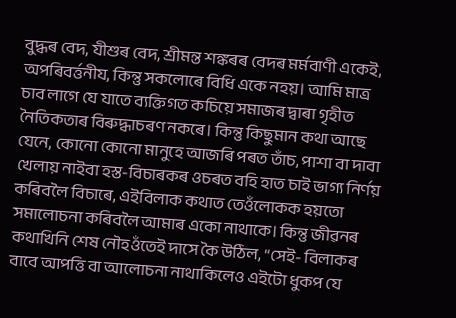বুদ্ধৰ বেদ, যীশুৰ বেদ, শ্ৰীমন্ত শঙ্কৰৰ বেদৰ মৰ্মবাণী একেই, অপৰিবৰ্ত্তনীয, কিন্তু সকলোৰে বিধি একে নহয়। আমি মাত্ৰ চাব লাগে যে যাতে ব্যক্তিগত কচিয়ে সমাজৰ দ্বাৰা গৃহীত নৈতিকতাৰ বিৰুদ্ধাচৰণ নকৰে। কিন্তু কিছুমান কথা আছে যেনে, কোনো কোনো মানুহে আজৰি পৰত তাঁচ, পাশা বা দাবা খেলায় নাইবা হস্ত-বিচাৰকৰ ওচৰত বহি হাত চাই ভাগ্য নিৰ্ণয় কৰিবলৈ বিচাৰে, এইবিলাক কথাত তেওঁলোকক হয়তো সমালোচনা কৰিবলৈ আমাৰ একো নাথাকে। কিন্তু জীৱনৰ কথাখিনি শেষ নৌহওঁতেই দাসে কৈ উঠিল, “সেই- বিলাকৰ বাবে আপত্তি বা আলোচনা নাথাকিলেও এইটো ধুকপ যে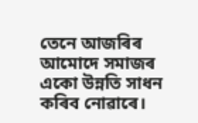তেনে আজৰিৰ আমোদে সমাজৰ একো উন্নতি সাধন কৰিব নোৱাৰে।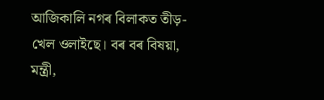আজিকালি নগৰ বিলাকত তীড়-খেল ওলাইছে। বৰ বৰ বিষয়া, মন্ত্ৰী,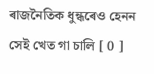ৰাজনৈতিক ধুন্ধৰেও হেনন সেই খেত গা চালি [ 0 ]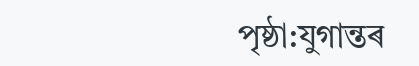পৃষ্ঠা:যুগান্তৰ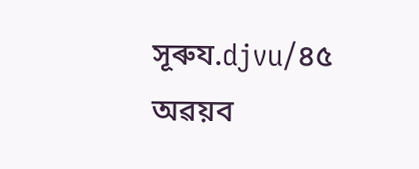সূৰুয.djvu/৪৫
অৱয়ব